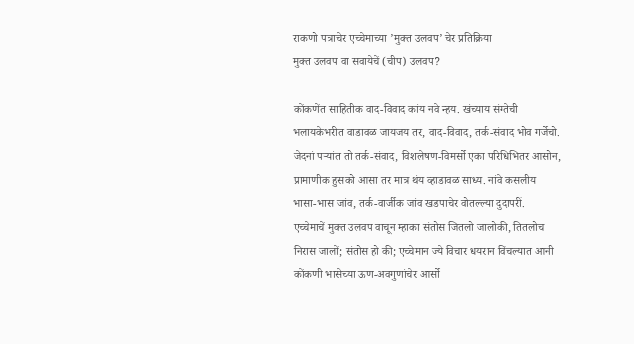राकणो पत्राचेर एच्चेमाच्या ’मुक्त उलवप’ चेर प्रतिक्रिया
मुक्त उलवप वा सवायेचें (चीप) उलवप?

कोंकणेंत साहितीक वाद-विवाद कांय नवे न्हय. खंच्याय संग्तेची भलायकेभरीत वाडावळ जायजय तर, वाद-विवाद, तर्क-संवाद भोव गर्जेचो. जेदनां पऱ्यांत तो तर्क-संवाद, विशलेषण-विमर्सो एका परिधिभितर आसोन, प्रामाणीक हुसको आसा तर मात्र थंय व्हाडावळ साध्य. नांवे कसलीय भासा-भास जांव, तर्क-वार्जीक जांव खडपाचेर वोतल्ल्या दुदापरीं.
एच्चेमाचें मुक्त उलवप वाचून म्हाका संतोस जितलो जालोकी, तितलोच निरास जालों; संतोस हो की; एच्चेमान ज्ये विचार धयरान विंचल्यात आनी कोंकणी भासेच्या ऊण-अवगुणांचेर आर्सो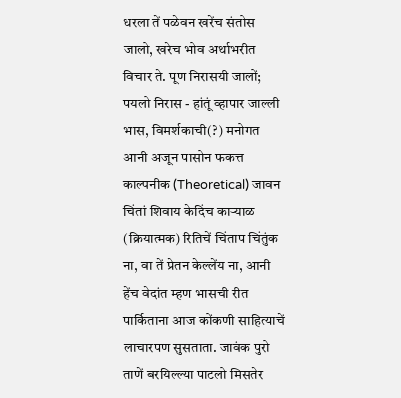धरला तें पळेवन खरेंच संतोस जालो, खरेच भोव अर्थाभरीत विचार ते. पूण निरासयी जालों; पयलो निरास - हांतूं व्हापार जाल्ली भास, विमर्शकाची(?) मनोगत आनी अजून पासोन फकत्त काल्पनीक (Theoretical) जावन चिंतां शिवाय केदिंच काऱ्याळ (क्रियात्मक) रितिचें चिंताप चिंतुंक ना, वा तें प्रेतन केल्लेंय ना, आनी हेंच वेदांत म्हण भासची रीत पार्किताना आज कोंकणी साहित्याचें लाचारपण सुसताता. जावंक पुरो ताणें बरयिल्ल्या पाटलो मिसतेर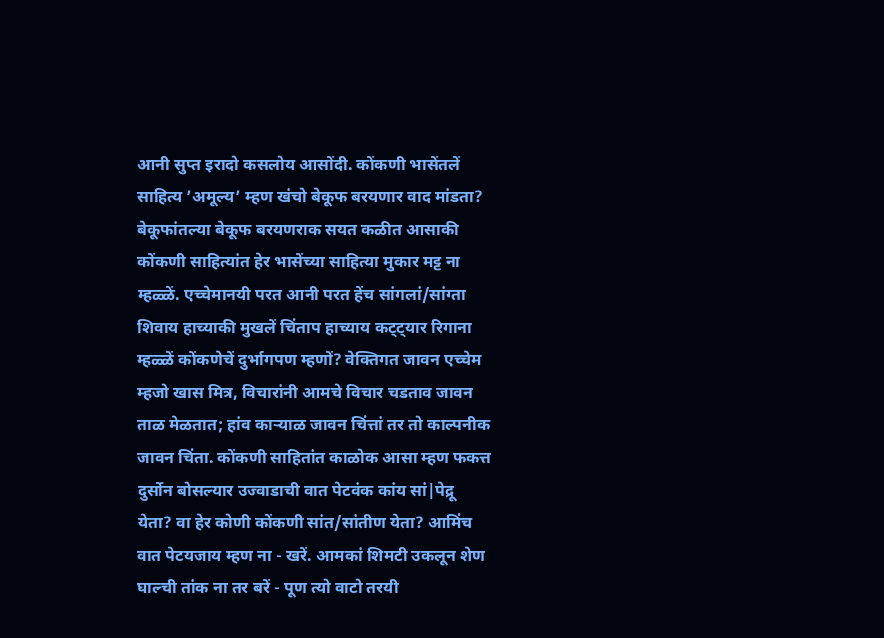आनी सुप्त इरादो कसलोय आसोंदी. कोंकणी भासेंतलें साहित्य ’अमूल्य’ म्हण खंचो बेकूफ बरयणार वाद मांडता? बेकूफांतल्या बेकूफ बरयणराक सयत कळीत आसाकी कोंकणी साहित्यांत हेर भासेंच्या साहित्या मुकार मट्ट ना म्हळ्ळें. एच्चेमानयी परत आनी परत हेंच सांगलां/सांग्ता शिवाय हाच्याकी मुखलें चिंताप हाच्याय कट्ट्यार रिगाना म्हळ्ळें कोंकणेचें दुर्भागपण म्हणों? वेक्तिगत जावन एच्चेम म्हजो खास मित्र, विचारांनी आमचे विचार चडताव जावन ताळ मेळतात; हांव काऱ्याळ जावन चिंत्तां तर तो काल्पनीक जावन चिंता. कोंकणी साहितांत काळोक आसा म्हण फकत्त दुर्सोन बोसल्यार उज्वाडाची वात पेटवंक कांय सां|पेद्रू येता? वा हेर कोणी कोंकणी सांत/सांतीण येता? आमिंच वात पेटयजाय म्हण ना - खरें. आमकां शिमटी उकलून शेण घाल्ची तांक ना तर बरें - पूण त्यो वाटो तरयी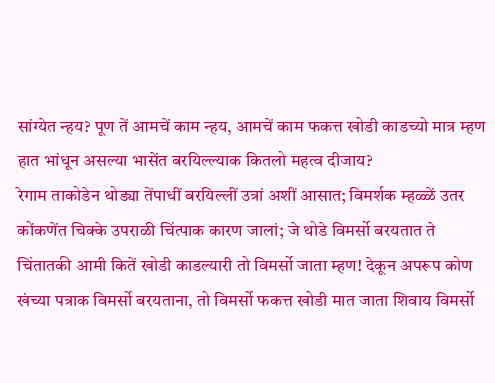सांग्येत न्हय? पूण तें आमचें काम न्हय, आमचें काम फकत्त खोडी काडच्यो मात्र म्हण हात भांधून असल्या भासेंत बरयिल्ल्याक कितलो महत्व दीजाय?
रेगाम ताकोडेन थोड्या तेंपाधीं बरयिल्लीं उत्रां अशीं आसात; विमर्शक म्हळ्ळें उतर कोंकणेंत चिक्के उपराळी चिंत्पाक कारण जालां; जे थोडे विमर्सो बरयतात ते चिंतातकी आमी कितें खोडी काडल्यारी तो विमर्सो जाता म्हण! देकून अपरूप कोण खंच्या पत्राक विमर्सो बरयताना, तो विमर्सो फकत्त खोडी मात जाता शिवाय विमर्सो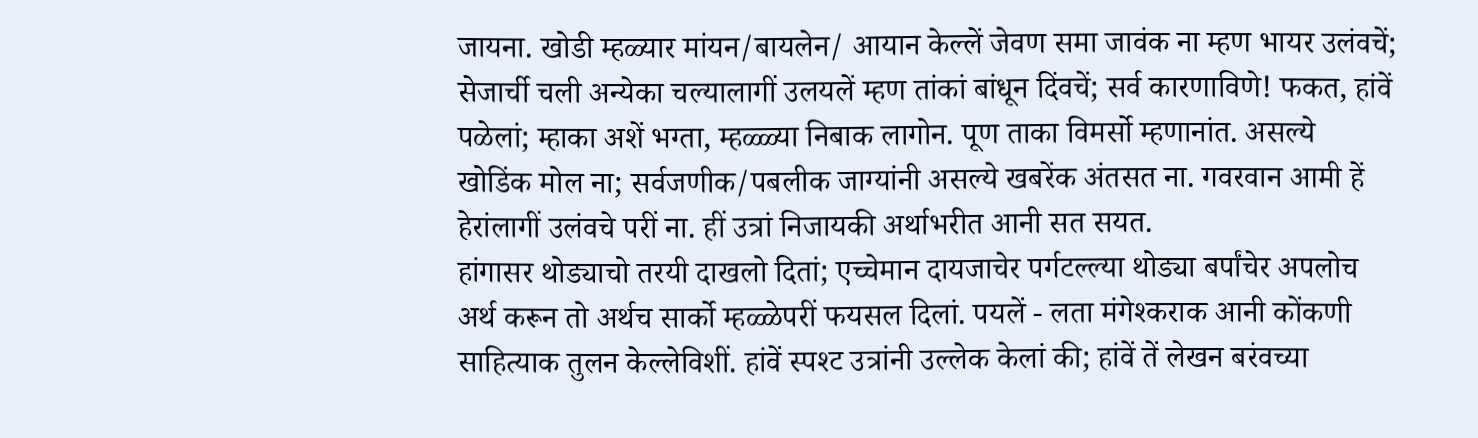जायना. खोडी म्हळ्यार मांयन/बायलेन/ आयान केल्लें जेवण समा जावंक ना म्हण भायर उलंवचें; सेजार्ची चली अन्येका चल्यालागीं उलयलें म्हण तांकां बांधून दिंवचें; सर्व कारणाविणे! फकत, हांवें पळेलां; म्हाका अशें भग्ता, म्हळ्ळ्या निबाक लागोन. पूण ताका विमर्सो म्हणानांत. असल्ये खोडिंक मोल ना; सर्वजणीक/पबलीक जाग्यांनी असल्ये खबरेंक अंतसत ना. गवरवान आमी हें हेरांलागीं उलंवचे परीं ना. हीं उत्रां निजायकी अर्थाभरीत आनी सत सयत.
हांगासर थोड्याचो तरयी दाखलो दितां; एच्चेमान दायजाचेर पर्गटल्ल्या थोड्या बर्पांचेर अपलोच अर्थ करून तो अर्थच सार्को म्हळ्ळेपरीं फयसल दिलां. पयलें - लता मंगेश्कराक आनी कोंकणी साहित्याक तुलन केल्लेविशीं. हांवें स्पश्ट उत्रांनी उल्लेक केलां की; हांवें तें लेखन बरंवच्या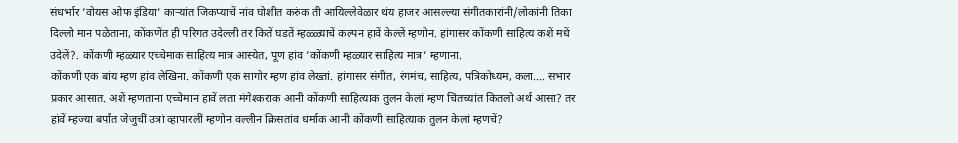संधर्भार ’वोयस ओफ इंडिया’ काऱ्यांत जिकप्याचें नांव घोशीत करुंक ती आयिल्लेवेळार थंय हाजर आसल्ल्या संगीतकारांनी/लोकांनी तिका दिल्लो मान पळेताना, कोंकणेंत ही परिगत उदेल्ली तर कितें घडतें म्हळ्ळ्याचें कल्पन हावें केल्लें म्हणोन. हांगासर कोंकणी साहित्य कशें मधें उदेलें?. कोंकणी म्हळ्यार एच्चेमाक साहित्य मात्र आस्येत, पूण हांव ’कोंकणी म्हळ्यार साहित्य मात्र’ म्हणाना.
कोंकणी एक बांय म्हण हांव लेखिना. कोंकणी एक सागोर म्हण हांव लेख्तां. हांगासर संगीत, रंगमंच, साहित्य, पत्रिकोध्यम, कला.... सभार प्रकार आसात. अशें म्हणताना एच्चेमान हावें लता मंगेश्कराक आनी कोंकणी साहित्याक तुलन केलां म्हण चिंतच्यांत कितलो अर्थ आसा? तर हांवें म्हज्या बर्पांत जेजुचीं उत्रां व्हापारलीं म्हणोन वल्लीन क्रिसतांव धर्माक आनी कोंकणी साहित्याक तुलन केलां म्हणचें?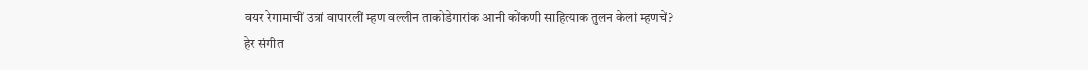वयर रेगामाचीं उत्रां वापारलीं म्हण वल्लीन ताकोडेगारांक आनी कोंकणी साहित्याक तुलन केलां म्हणचें? हेर संगीत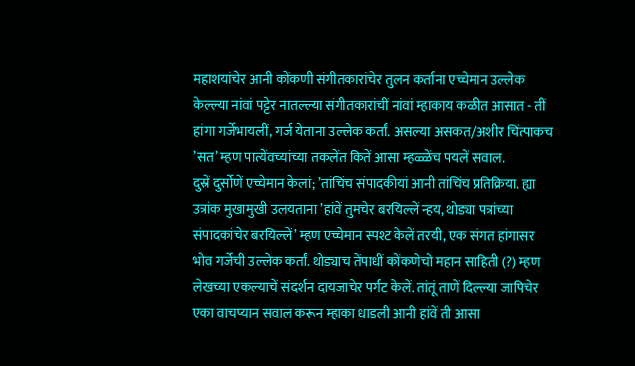महाशयांचेर आनी कोंकणी संगीतकारांचेर तुलन कर्ताना एच्चेमान उल्लेक केल्ल्या नांवां पट्टेर नातल्ल्या संगीतकारांचीं नांवां म्हाकाय कळीत आसात - तीं हांगा गर्जेभायलीं, गर्ज येताना उल्लेक कर्तां. असल्या असकत/अशीर चिंत्पाकच ’सत’ म्हण पात्येंवच्यांच्या तकलेंत कितें आसा म्हळ्ळेंच पयलें सवाल.
दुस्रें दुर्सोणें एच्चेमान केलां; ’तांचिंच संपादकीयां आनी तांचिंच प्रतिक्रिया. ह्या उत्रांक मुखामुखी उलयताना ’हांवें तुमचेर बरयिल्लें न्हय, थोड्या पत्रांच्या संपादकांचेर बरयिल्लें’ म्हण एच्चेमान स्पश्ट केलें तरयी, एक संगत हांगासर भोव गर्जेची उल्लेक कर्तां. थोड्याच तेंपाधीं कोंकणेचो महान साहिती (?) म्हण लेखच्या एकल्याचें संदर्शन दायजाचेर पर्गट केलें. तांतूं ताणें दिल्ल्या जापिचेर एका वाचप्यान सवाल करून म्हाका धाडली आनी हांवें ती आसा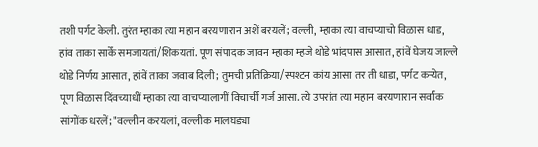तशी पर्गट केली. तुरंत म्हाका त्या महान बरयणारान अशें बरयलें; वल्ली, म्हाका त्या वाचप्याचो विळास धाड, हांव ताका सार्कें समजायतां/शिकयतां. पूण संपादक जावन म्हाका म्हजे थोडे भांदपास आसात, हांवें घेजय जाल्ले थोडे निर्णय आसात, हांवें ताका जवाब दिली; तुमची प्रतिक्रिया/स्पश्टन कांय आसा तर ती धाडा, पर्गट कऱ्येत, पूण विळास दिंवच्याधीं म्हाका त्या वाचप्यालागीं विचार्ची गर्ज आसा. त्ये उपरांत त्या महान बरयणारान सर्वांक सांगोंक धरलें; "वल्लीन करयलां, वल्लीक मालघड्या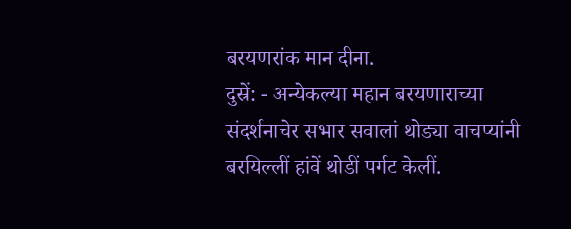बरयणरांक मान दीना.
दुस्रें: - अन्येकल्या महान बरयणाराच्या संदर्शनाचेर सभार सवालां थोड्या वाचप्यांनी बरयिल्लीं हांवें थोडीं पर्गट केलीं.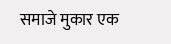समाजे मुकार एक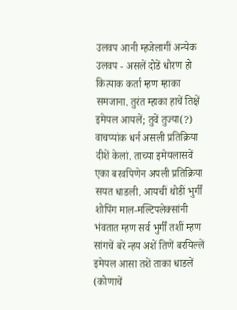उलवप आनी म्हजेलागीं अन्येक उलवप - असलें दोडें धोरण हो कित्याक कर्ता म्हण म्हाका समजाना. तुरंत म्हाका हाचें तिक्षें इमेयल आयलें; तुवें तुज्या(?) वाचप्यांक धर्न असली प्रतिक्रिया दीशें केलां. ताच्या इमेयलासवें एका बरवपिणेन अपली प्रतिक्रिया सयत धाडली. आयचीं थोडीं भुर्गीं शोपिंग माल-मल्टिपलेक्सांनी भंवतात म्हण सर्व भुर्गीं तशीं म्हण सांगचें बरें न्हय अशें तिणें बरयिल्लें इमेयल आसा तशें ताका धाडलें (कोणाचें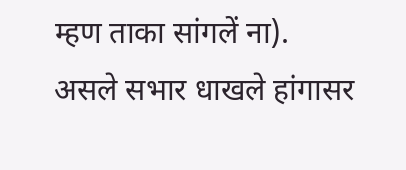म्हण ताका सांगलें ना).
असले सभार धाखले हांगासर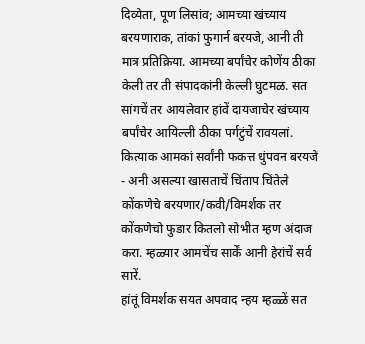दिव्येता, पूण लिसांव; आमच्या खंच्याय बरयणाराक, तांकां फुगार्न बरयजे, आनी ती मात्र प्रतिक्रिया. आमच्या बर्पांचेर कोणेंय ठीका केली तर ती संपादकांनी केल्ली घुटमळ. सत सांगचें तर आयलेवार हांवें दायजाचेर खंच्याय बर्पांचेर आयिल्ली ठीका पर्गटुंचें रावयलां. कित्याक आमकां सर्वांनी फकत्त धुंपवन बरयजे - अनी असल्या खासताचें चिंताप चिंतेले कोंकणेचे बरयणार/कवी/विमर्शक तर कोंकणेचो फुडार कितलो सोभीत म्हण अंदाज करा. म्हळ्यार आमचेंच सार्कें आनी हेरांचें सर्व सारें.
हांतूं विमर्शक सयत अपवाद न्हय म्हळ्ळें सत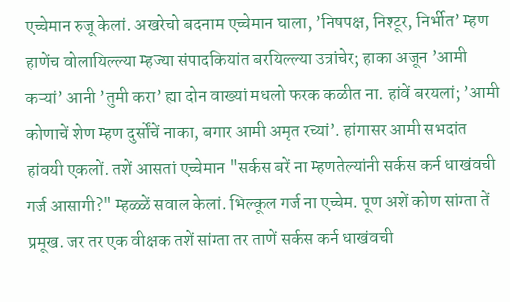एच्चेमान रुजू केलां. अखरेचो बदनाम एच्चेमान घाला, ’निषपक्ष, निश्टूर, निर्भीत’ म्हण हाणेंच वोलायिल्ल्या म्हज्या संपादकियांत बरयिल्ल्या उत्रांचेर; हाका अजून ’आमी कऱ्यां’ आनी ’तुमी करा’ ह्या दोन वाख्यां मधलो फरक कळीत ना. हांवें बरयलां; ’आमी कोणाचें शेण म्हण दुर्सोंचें नाका, बगार आमी अमृत रच्यां’. हांगासर आमी सभदांत हांवयी एकलों. तशें आसतां एच्चेमान "सर्कस बरें ना म्हणतेल्यांनी सर्कस कर्न धाखंवची गर्ज आसागी?" म्हळ्ळें सवाल केलां. भिल्कूल गर्ज ना एच्चेम. पूण अशें कोण सांग्ता तें प्रमूख. जर तर एक वीक्षक तशें सांग्ता तर ताणें सर्कस कर्न धाखंवची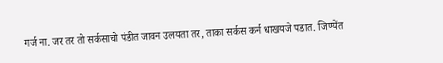गर्ज ना. जर तर तो सर्कसाचो पंडीत जावन उलयता तर, ताका सर्कस कर्न धाखयजे पडात. जिण्येंत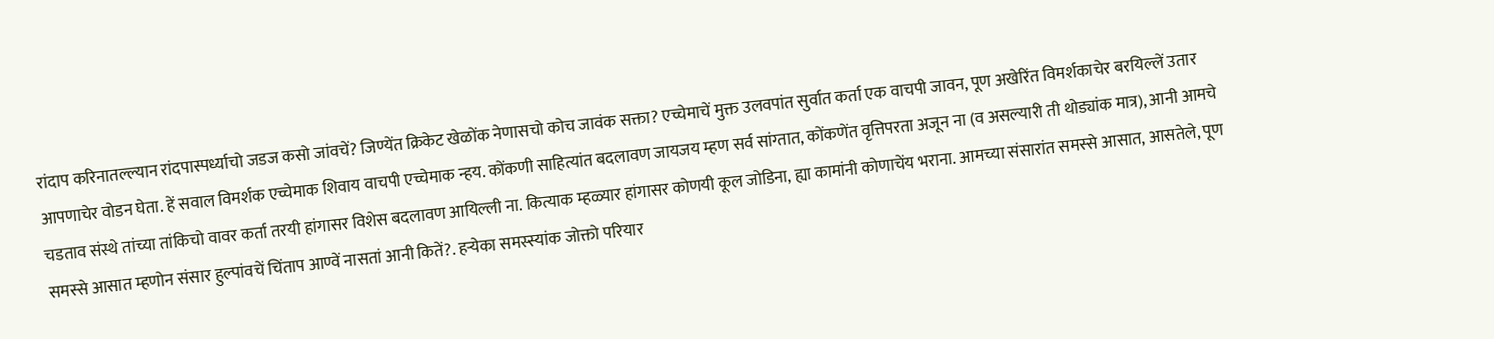रांदाप करिनातल्ल्यान रांदपास्पर्ध्याचो जडज कसो जांवचें? जिण्येंत क्रिकेट खेळोंक नेणासचो कोच जावंक सक्ता? एच्चेमाचें मुक्त उलवपांत सुर्वात कर्ता एक वाचपी जावन, पूण अखेरिंत विमर्शकाचेर बरयिल्लें उतार आपणाचेर वोडन घेता. हें सवाल विमर्शक एच्चेमाक शिवाय वाचपी एच्चेमाक न्हय. कोंकणी साहित्यांत बदलावण जायजय म्हण सर्व सांग्तात, कोंकणेंत वृत्तिपरता अजून ना (व असल्यारी ती थोड्यांक मात्र), आनी आमचे चडताव संस्थे तांच्या तांकिचो वावर कर्ता तरयी हांगासर विशेस बदलावण आयिल्ली ना. कित्याक म्हळ्यार हांगासर कोणयी कूल जोडिना, ह्या कामांनी कोणाचेंय भराना. आमच्या संसारांत समस्से आसात, आसतेले, पूण समस्से आसात म्हणोन संसार हुल्पांवचें चिंताप आण्वें नासतां आनी कितें?. हऱ्येका समस्स्यांक जोक्तो परियार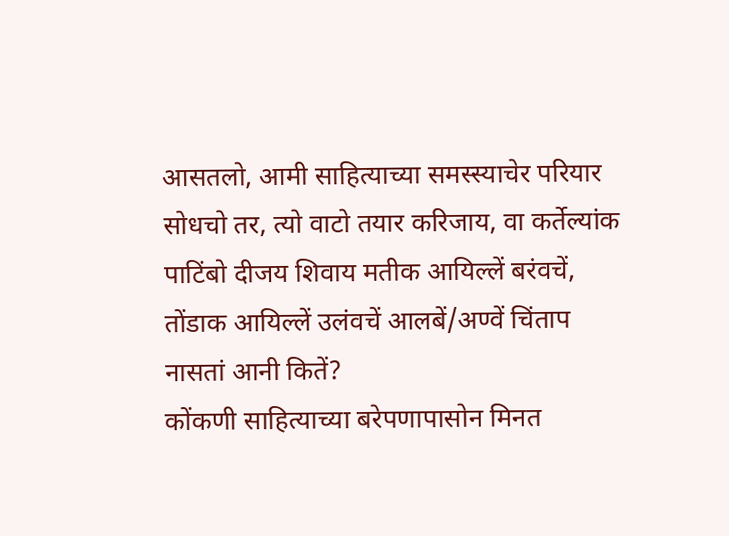आसतलो, आमी साहित्याच्या समस्स्याचेर परियार सोधचो तर, त्यो वाटो तयार करिजाय, वा कर्तेल्यांक पाटिंबो दीजय शिवाय मतीक आयिल्लें बरंवचें, तोंडाक आयिल्लें उलंवचें आलबें/अण्वें चिंताप नासतां आनी कितें?
कोंकणी साहित्याच्या बरेपणापासोन मिनत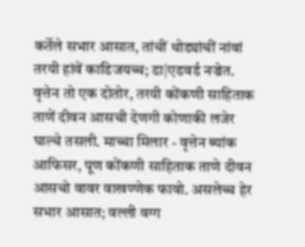कर्तेले सभार आसात, तांचीं थोड्यांचीं नांवां तरयी हांवें काडिजयच्च; डा|एडवर्ड नज्रेत. वृत्तेन तो एक दोतोर, तरयी कोंकणी साहिताक ताणें दीवन आसची देणगी कोणाकी लजेर घाल्चे तसली. माच्चा मिलार - वृत्तेन ब्यांक आफिसर, पूण कोंकणी साहिताक ताणे दीवन आसचो वावर वाखण्णेक फावो. असलेच्च हेर सभार आसात; वल्ली वग्ग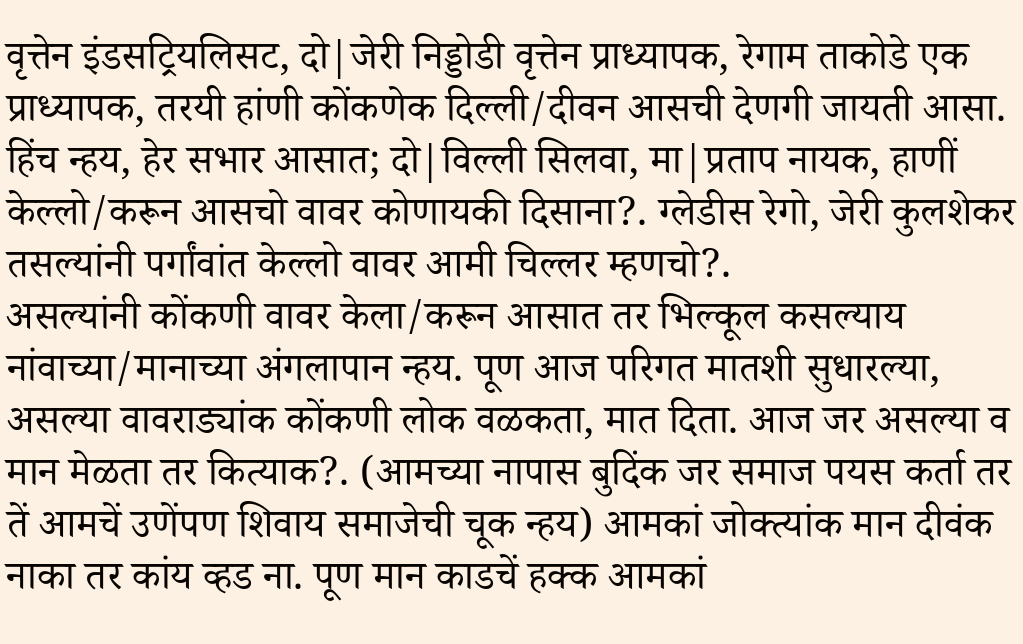वृत्तेन इंडसट्रियलिसट, दो|जेरी निड्डोडी वृत्तेन प्राध्यापक, रेगाम ताकोडे एक प्राध्यापक, तरयी हांणी कोंकणेक दिल्ली/दीवन आसची देणगी जायती आसा. हिंच न्हय, हेर सभार आसात; दो|विल्ली सिलवा, मा|प्रताप नायक, हाणीं केल्लो/करून आसचो वावर कोणायकी दिसाना?. ग्लेडीस रेगो, जेरी कुलशेकर तसल्यांनी पर्गांवांत केल्लो वावर आमी चिल्लर म्हणचो?.
असल्यांनी कोंकणी वावर केला/करून आसात तर भिल्कूल कसल्याय नांवाच्या/मानाच्या अंगलापान न्हय. पूण आज परिगत मातशी सुधारल्या, असल्या वावराड्यांक कोंकणी लोक वळकता, मात दिता. आज जर असल्या व मान मेळता तर कित्याक?. (आमच्या नापास बुदिंक जर समाज पयस कर्ता तर तें आमचें उणेंपण शिवाय समाजेची चूक न्हय) आमकां जोक्त्यांक मान दीवंक नाका तर कांय व्हड ना. पूण मान काडचें हक्क आमकां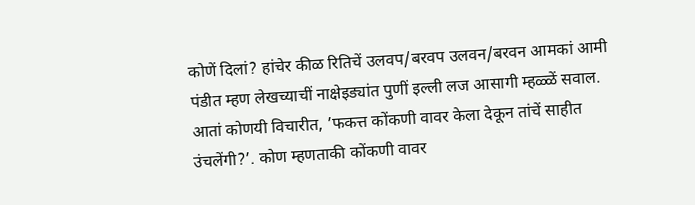कोणें दिलां? हांचेर कीळ रितिचें उलवप/बरवप उलवन/बरवन आमकां आमी पंडीत म्हण लेखच्याचीं नाक्षेइड्यांत पुणीं इल्ली लज आसागी म्हळ्ळें सवाल. आतां कोणयी विचारीत, ’फकत्त कोंकणी वावर केला देकून तांचें साहीत उंचलेंगी?’. कोण म्हणताकी कोंकणी वावर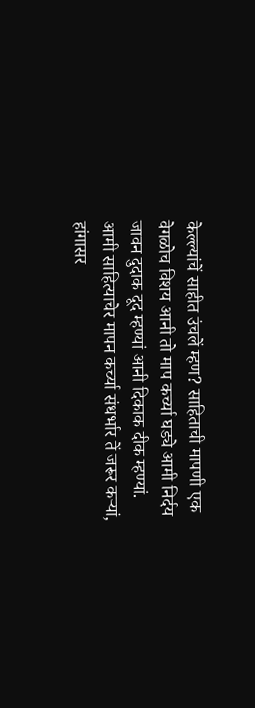केल्ल्यांचें साहीत उंचलें म्हण? साहिताची मापणी एक वेगळोच विशय आनी तो माप कर्च्या घड्ये आमी निर्दय जावन दुदाक दूद म्हण्यां आनी दिकाक दीक म्हण्यां. आमी साहित्याचेर मापन कर्च्या संधर्भार तें जरूर कऱ्यां, हांगासर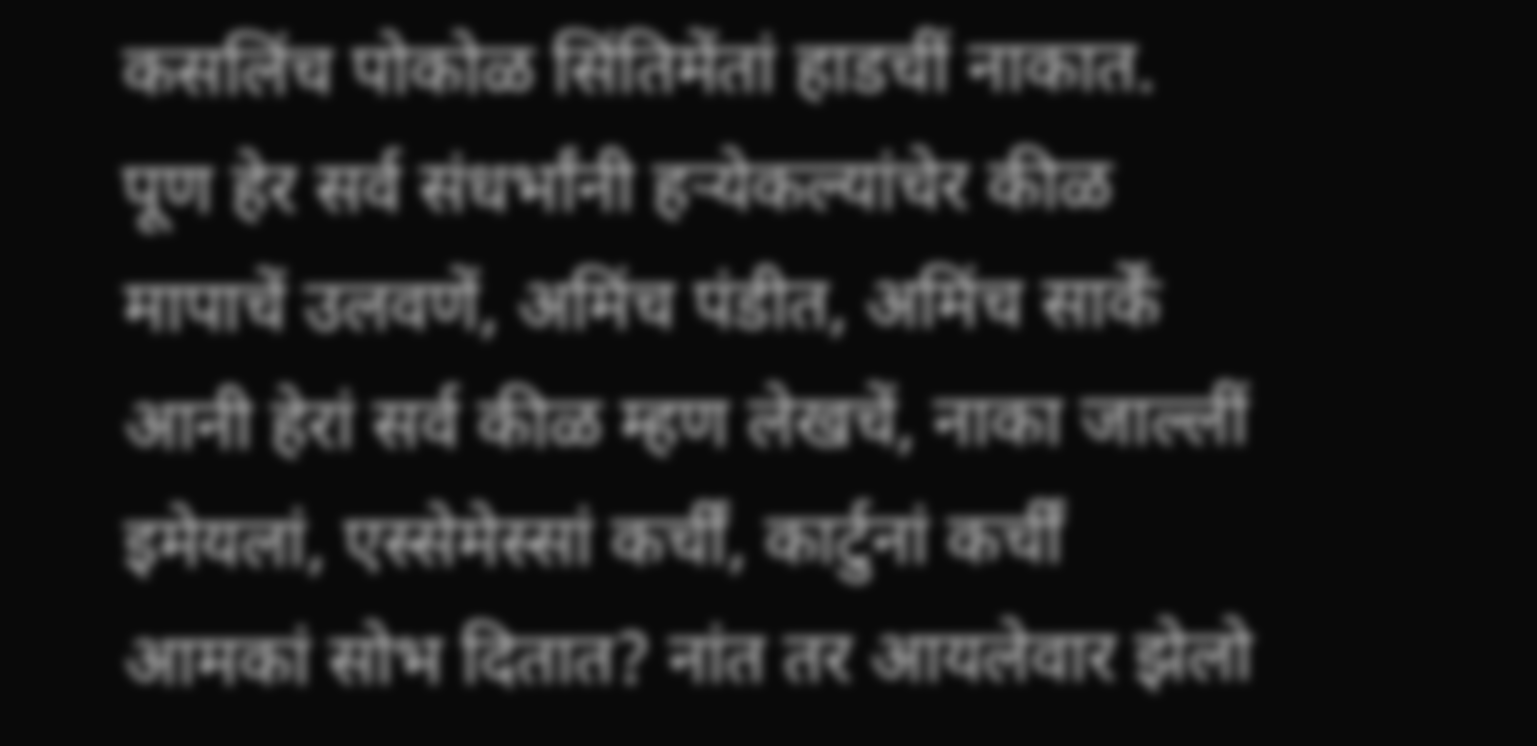कसलिंच पोकोळ सिंतिमेंतां हाडचीं नाकात. पूण हेर सर्व संधर्भांनी हऱ्येकल्यांचेर कीळ मापाचें उलवणें, अमिंच पंडीत, अमिंच सार्कें आनी हेरां सर्व कीळ म्हण लेखचें, नाका जाल्लीं इमेयलां, एस्सेमेस्सां कर्चीं, कार्टुनां कर्चीं आमकां सोभ दितात? नांत तर आयलेवार झेलो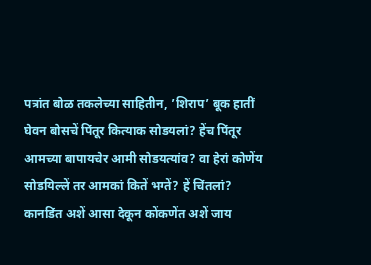पत्रांत बोळ तकलेच्या साहितीन, ’शिराप’ बूक हातीं घेवन बोसचें पिंतूर कित्याक सोडयलां? हेंच पिंतूर आमच्या बापायचेर आमी सोडयत्यांव? वा हेरां कोणेंय सोडयिल्लें तर आमकां कितें भग्तें? हें चिंतलां?
कानडिंत अशें आसा देकून कोंकणेंत अशें जाय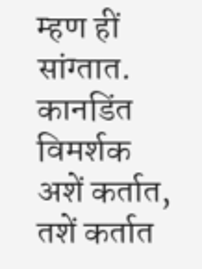म्हण हीं सांग्तात. कानडिंत विमर्शक अशें कर्तात, तशें कर्तात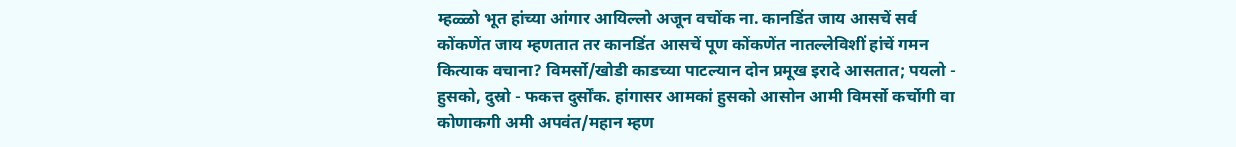म्हळ्ळो भूत हांच्या आंगार आयिल्लो अजून वचोंक ना. कानडिंत जाय आसचें सर्व कोंकणेंत जाय म्हणतात तर कानडिंत आसचें पूण कोंकणेंत नातल्लेविशीं हांचें गमन कित्याक वचाना? विमर्सो/खोडी काडच्या पाटल्यान दोन प्रमूख इरादे आसतात; पयलो - हुसको, दुस्रो - फकत्त दुर्सोंक. हांगासर आमकां हुसको आसोन आमी विमर्सो कर्चोगी वा कोणाकगी अमी अपवंत/महान म्हण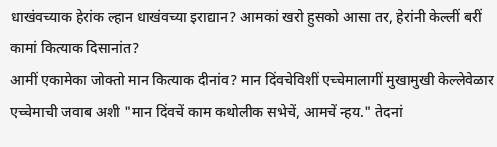धाखंवच्याक हेरांक ल्हान धाखंवच्या इराद्यान? आमकां खरो हुसको आसा तर, हेरांनी केल्लीं बरीं कामां कित्याक दिसानांत?
आमीं एकामेका जोक्तो मान कित्याक दीनांव? मान दिंवचेविशीं एच्चेमालागीं मुखामुखी केल्लेवेळार एच्चेमाची जवाब अशी "मान दिंवचें काम कथोलीक सभेचें, आमचें न्हय." तेदनां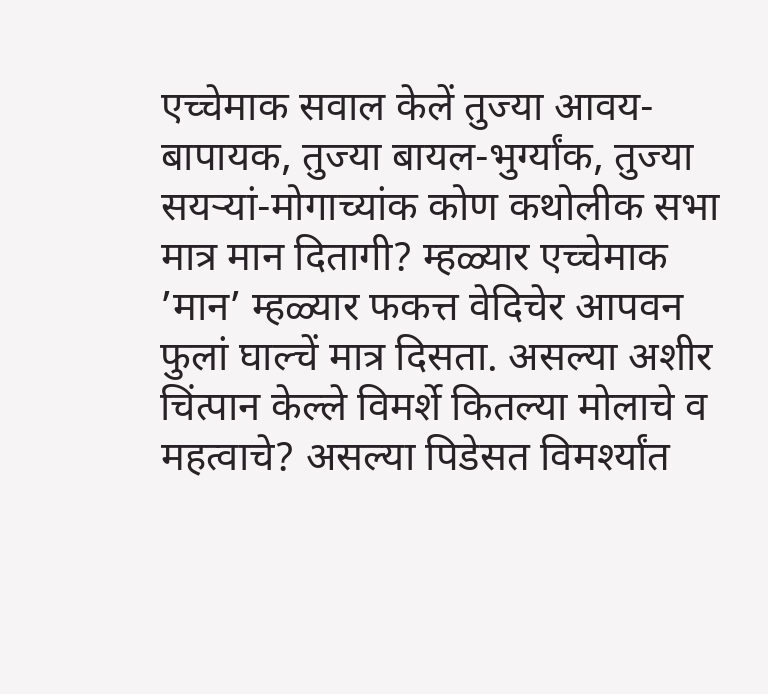एच्चेमाक सवाल केलें तुज्या आवय-बापायक, तुज्या बायल-भुर्ग्यांक, तुज्या सयऱ्यां-मोगाच्यांक कोण कथोलीक सभा मात्र मान दितागी? म्हळ्यार एच्चेमाक ’मान’ म्हळ्यार फकत्त वेदिचेर आपवन फुलां घाल्चें मात्र दिसता. असल्या अशीर चिंत्पान केल्ले विमर्शे कितल्या मोलाचे व महत्वाचे? असल्या पिडेसत विमर्श्यांत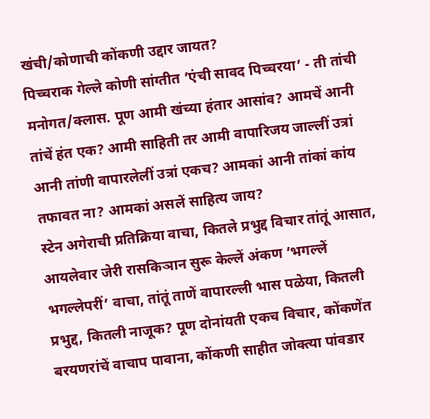खंची/कोणाची कोंकणी उद्दार जायत?
पिच्चराक गेल्ले कोणी सांग्तीत ’एंची सावद पिच्चरया’ - ती तांची मनोगत/क्लास. पूण आमी खंच्या हंतार आसांव? आमचें आनी तांचें हंत एक? आमी साहिती तर आमी वापारिजय जाल्लीं उत्रां आनी तांणी वापारलेलीं उत्रां एकच? आमकां आनी तांकां कांय तफावत ना? आमकां असलें साहित्य जाय?
स्टेन अगेराची प्रतिक्रिया वाचा, कितले प्रभुद्द विचार तांतूं आसात, आयलेवार जेरी रासकिञान सुरू केल्लें अंकण ’भगल्लें भगल्लेपरीं’ वाचा, तांतूं ताणें वापारल्ली भास पळेया, कितली प्रभुद्द, कितली नाजूक? पूण दोनांयती एकच विचार, कोंकणेंत बरयणरांचें वाचाप पावाना, कोंकणी साहीत जोक्त्या पांवडार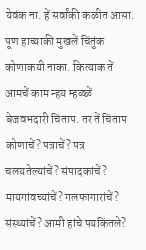येवंक ना. हें सर्वांकी कळीत आसा. पूण हाच्याकी मुखलें चिंतुंक कोणाकयी नाका. कित्याक तें आमचें काम न्हय म्हळ्ळें बेजवभदारी चिंताप. तर तें चिंताप कोणाचें? पत्राचें? पत्र चलयतेल्यांचें? संपादकांचें? मायगांवच्यांचें? गलफागारांचें? संस्थ्यांचें? आमी हांचे पयकिंतले?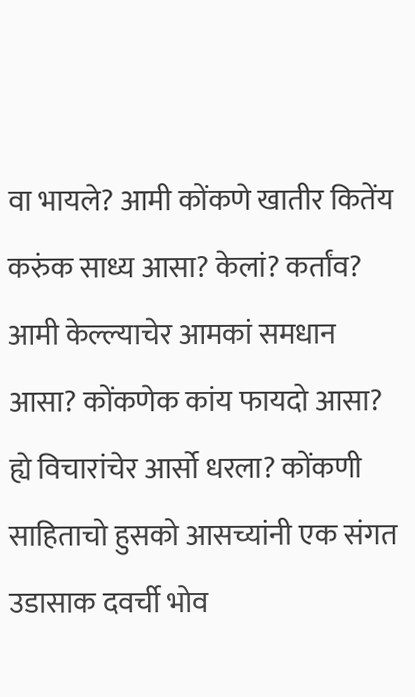वा भायले? आमी कोंकणे खातीर कितेंय करुंक साध्य आसा? केलां? कर्तांव? आमी केल्ल्याचेर आमकां समधान आसा? कोंकणेक कांय फायदो आसा? ह्ये विचारांचेर आर्सो धरला? कोंकणी साहिताचो हुसको आसच्यांनी एक संगत उडासाक दवर्ची भोव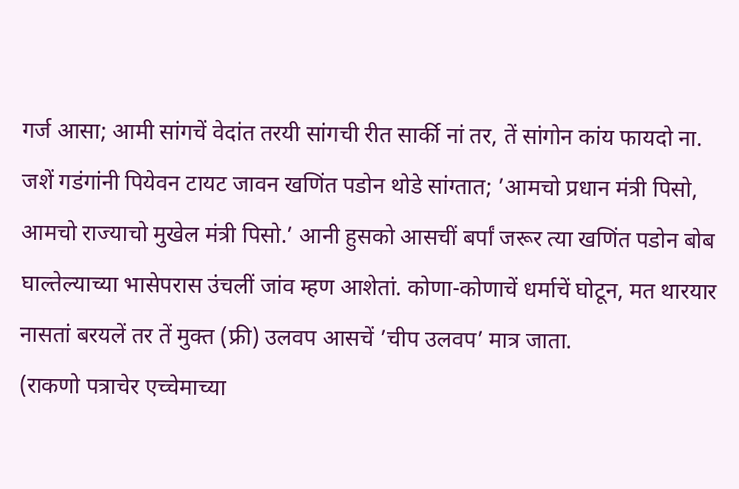गर्ज आसा; आमी सांगचें वेदांत तरयी सांगची रीत सार्की नां तर, तें सांगोन कांय फायदो ना. जशें गडंगांनी पियेवन टायट जावन खणिंत पडोन थोडे सांग्तात; ’आमचो प्रधान मंत्री पिसो, आमचो राज्याचो मुखेल मंत्री पिसो.’ आनी हुसको आसचीं बर्पां जरूर त्या खणिंत पडोन बोब घाल्तेल्याच्या भासेपरास उंचलीं जांव म्हण आशेतां. कोणा-कोणाचें धर्माचें घोटून, मत थारयार नासतां बरयलें तर तें मुक्त (फ्री) उलवप आसचें ’चीप उलवप’ मात्र जाता.
(राकणो पत्राचेर एच्चेमाच्या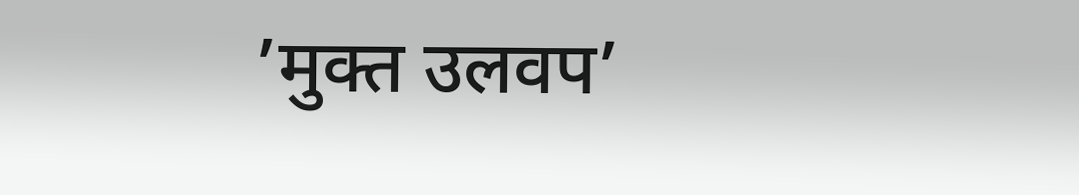’मुक्त उलवप’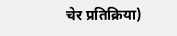चेर प्रतिक्रिया)